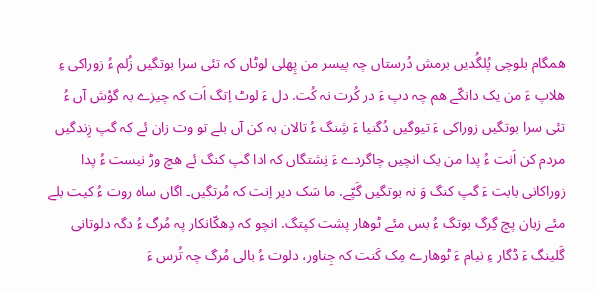ھمگام بلوچی پُلگُدیں برمش دُرستاں چہ پیسر من پِھلی لوٹاں کہ تئی سرا بوتگیں زُلم ءُ زوراکی ءِ ھلاپ ءَ من یک دانکّے ھم چہ دپ ءَ در کُرت نہ کُت. دل ءَ لوٹ اِتگ اَت کہ چیزے بہ گوْش آں ءُ تئی سرا بوتگیں زوراکی ءَ تیوگیں دُگنیا ءَ شِنگ ءُ تالان بہ کن آں بلے تو وت زان ئے کہ گپ زِندگیں مردم کن اَنت ءُ پدا من یک انچیں چاگردے ءَ نِشتگاں کہ ادا گپ کنگ ئے ھچ وڑ نیست ءُ پدا زوراکانی بابت ءَ گپ کنگ وَ نہ بوتگیں گَپّے. ما سَک دیر اِنت کہ مُرتگیں۔ اگاں ساہ روت ءُ کیت بلے مئے زبان پچ گِرگ بوتگ ءُ بس مئے ٹوھار پشت کپتگ. انچو کہ دِھکّانکار پہ مُرگ ءُ دگہ دلوتانی گَلینگ ءَ ڈگار ءِ نیام ءَ ٹوھارے مِک کَنت کہ جِناور، دلوت ءُ بالی مُرگ چہ تُرس ءَ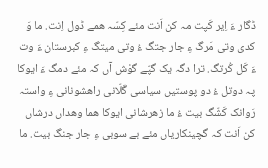ڈگار ءَ اِیر کَپت مہ کن اَنت مئے کِسّہ ھمے ڈول اِنت. ما وَ کدی وتی مَرگ ءِ جار جتگ ءُ وتی میتگ ءِ کبرستان ءَ وت ءَ کَل کُرتگ. ترا دگہ یک گپّے گوْش آں کہ مئے دمگ ءَ ایوکا پہ دوتل ءُ دو پوستیں سیاسی گَلّانی راھشونانی ءِ واستہ رَوانک کَشّگ بیت ءُ ما زھرشانی ایوکا ھما وھداں درشاں کن اَنت کہ گچینکاریاں مئے بے سوبی ءِ جار جنگ بیت. ما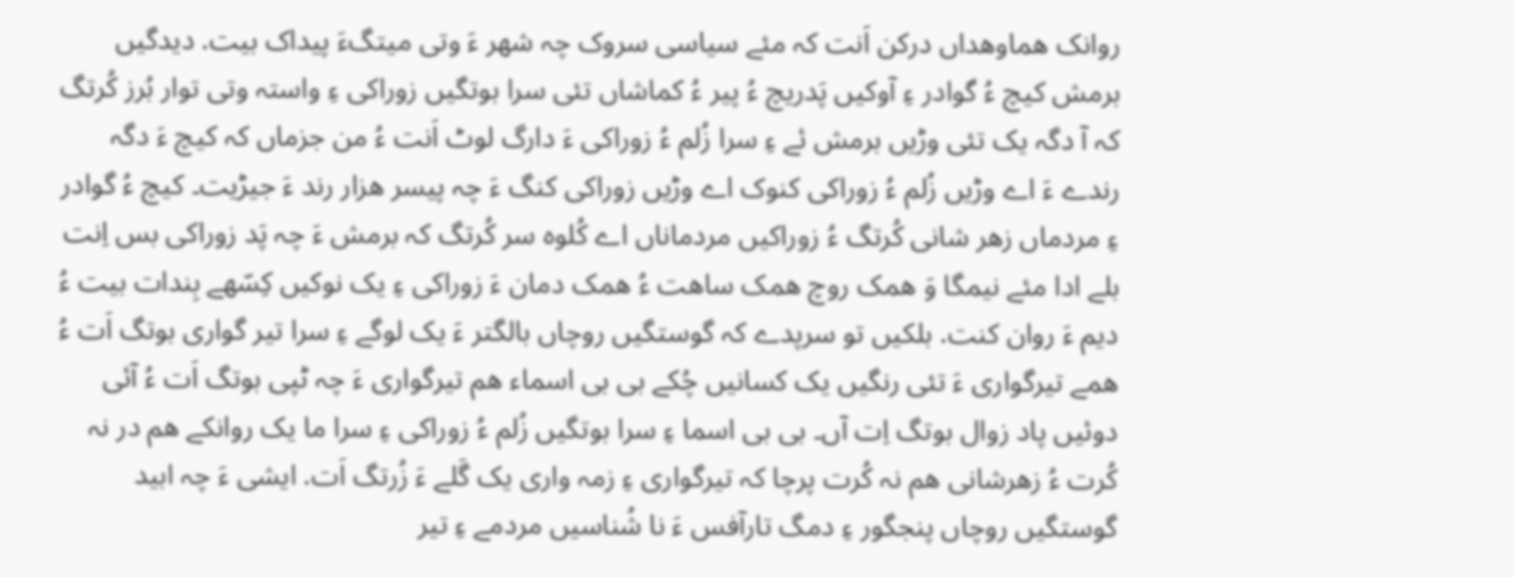روانک ھماوھداں درکن اَنت کہ مئے سیاسی سروک چہ شھر ءَ وتی میتگءَ پیداک بیت. دیدگیں برمش کیچ ءُ گوادر ءِ آوکیں پَدریچ ءُ پیر ءُ کماشاں تئی سرا بوتگیں زوراکی ءِ واستہ وتی توار بُرز کُرتگ کہ آ دگہ یک تئی وڑیں برمش ئے ءِ سرا زُلم ءُ زوراکی ءَ دارگ لوٹ اَنت ءُ من جزماں کہ کیچ ءَ دگہ رندے ءَ اے وڑیں زُلم ءُ زوراکی کنوک اے وڑیں زوراکی کنگ ءَ چہ پیسر ھزار رند ءَ جیڑیت۔ کیچ ءُ گوادر ءِ مردماں زھر شانی کُرتگ ءُ زوراکیں مردماناں اے کُلوہ سر کُرتگ کہ برمش ءَ چہ پَد زوراکی بس اِنت بلے ادا مئے نیمگا وَ ھمک روچ ھمک ساھت ءُ ھمک دمان ءَ زوراکی ءِ یک نوکیں کِسّھے بِندات بیت ءُ دیم ءَ روان کنت. بلکیں تو سرپدے کہ گوستگیں روچاں بالگتر ءَ یک لوگے ءِ سرا تیر گواری بوتگ اَت ءُ ھمے تیرگواری ءَ تئی رنگیں یک کسانیں چُکے بی بی اسماء ھم تیرگواری ءَ چہ ٹپی بوتگ اَت ءُ آئی دوئیں پاد زوال بوتگ اِت آں۔ بی بی اسما ءِ سرا بوتگیں زُلم ءُ زوراکی ءِ سرا ما یک روانکے ھم در نہ کُرت ءُ زھرشانی ھم نہ کُرت پرچا کہ تیرگواری ءِ زمہ واری یک گَلے ءَ زُرتگ اَت. ایشی ءَ چہ ابید گوستگیں روچاں پنجگور ءِ دمگ تارآفس ءَ نا شُناسیں مردمے ءِ تیر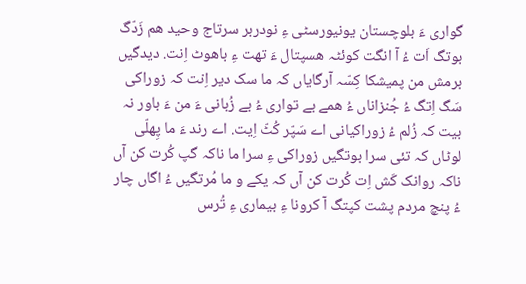گواری ءَ بلوچستان یونیورسٹی ءِ نودربر سرتاج وحید ھم زَدّگ بوتگ اَت ءُ آ انگت کوئٹہ ھسپتال ءَ تھت ءِ باھوٹ اِنت. دیدگیں برمش من پمیشکا کِسّہ آرگایاں کہ ما سک دیر اِنت کہ زوراکی سَگ اِتگ ءُ جُنزاناں ءُ ھمے بے تواری ءُ بے زُبانی ءَ من ءَ باور نہ بیت کہ زُلم ءُ زوراکیانی اے سَپّر کُٹّ اِیت. اے رند ءَ ما پِھلّی لوٹاں کہ تئی سرا بوتگیں زوراکی ءِ سرا ما ناکہ گپ کُرت کن آں ناکہ روانک کَش اِت کُرت کن آں کہ یکے و ما مُرتگیں ءُ اگاں چار ءُ پنچ مردم پشت کپتگ آ کرونا ءِ بیماری ءِ تُرس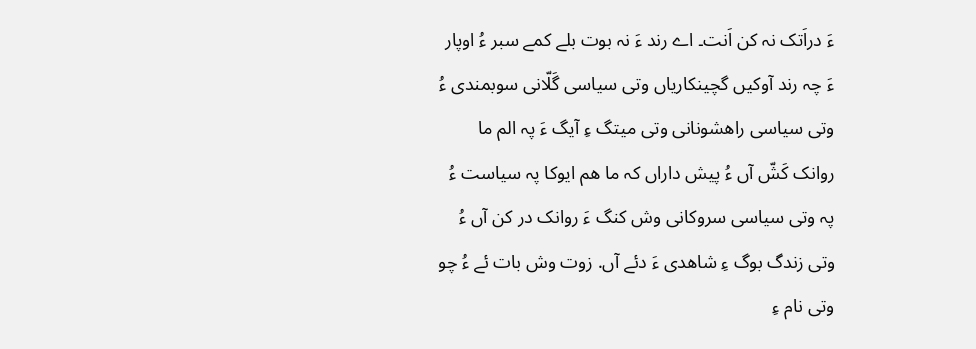ءَ دراَتک نہ کن اَنت۔ اے رند ءَ نہ بوت بلے کمے سبر ءُ اوپار ءَ چہ رند آوکیں گچینکاریاں وتی سیاسی گَلّانی سوبمندی ءُ وتی سیاسی راھشونانی وتی میتگ ءِ آیگ ءَ پہ الم ما روانک کَشّ آں ءُ پیش داراں کہ ما ھم ایوکا پہ سیاست ءُ پہ وتی سیاسی سروکانی وش کنگ ءَ روانک در کن آں ءُ وتی زندگ بوگ ءِ شاھدی ءَ دئے آں. زوت وش بات ئے ءُ چو وتی نام ءِ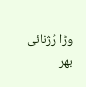وڑا رُژنائی بھر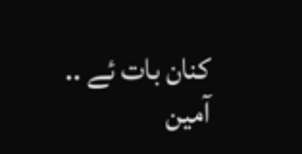کنان بات ئے .. آمین